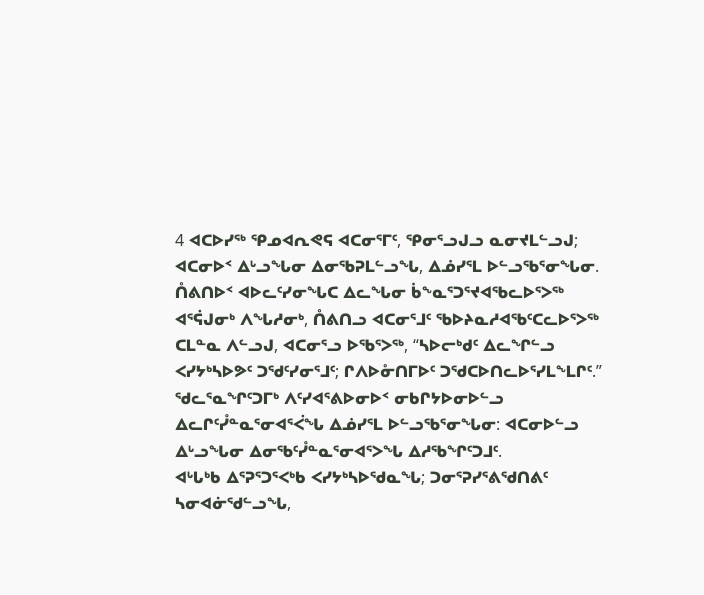4 ᐊᑕᐅᓯᖅ ᕿᓄᐊᕆᕙᕋ ᐊᑕᓂᕐᒥᑦ, ᕿᓂᕐᓗᒍᓗ ᓇᓂᔪᒪᓪᓗᒍ; ᐊᑕᓂᐅᑉ ᐃᒡᓗᖓᓂ ᐃᓂᖃᕈᒪᓪᓗᖓ, ᐃᓅᓯᕐᒪ ᐅᓪᓗᖃᕐᓂᖓᓂ.
ᑍᕕᑎᐅᑉ ᐊᐅᓚᑦᓯᓂᖓᑕ ᐃᓚᖓᓂ ᑳᖕᓇᕐᑐᕐᔪᐊᖃᓚᐅᕐᐳᖅ ᐊᕐᕌᒍᓂᒃ ᐱᖓᓱᓂᒃ, ᑍᕕᑎᓗ ᐊᑕᓂᕐᒧᑦ ᖃᐅᔨᓇᓱᐊᖃᑦᑕᓚᐅᕐᐳᖅ ᑕᒪᓐᓇ ᐱᓪᓗᒍ, ᐊᑕᓂᕐᓗ ᐅᖃᕐᐳᖅ, “ᓴᐅᓕᒃᑯᑦ ᐃᓚᖏᓪᓗ ᐸᓯᔭᒃᓴᐅᕗᑦ ᑐᖁᑦᓯᓂᕐᒧᑦ; ᒋᐱᐅᓁᑎᒥᐅᑦ ᑐᖁᑕᐅᑎᓚᐅᕐᓯᒪᖕᒪᒋᑦ.”
ᖁᓚᕐᓇᖏᑦᑐᒥᒃ ᐱᑦᓯᐊᕐᕕᐅᓂᐅᑉ ᓂᑲᒋᔭᐅᓂᐅᓪᓗ ᐃᓚᒋᑦᓮᓐᓇᕐᓂᐊᕐᐹᖓ ᐃᓅᓯᕐᒪ ᐅᓪᓗᖃᕐᓂᖓᓂ: ᐊᑕᓂᐅᓪᓗ ᐃᒡᓗᖓᓂ ᐃᓂᖃᑦᓮᓐᓇᕐᓂᐊᕐᐳᖓ ᐃᓱᖃᖏᑦᑐᒧᑦ.
ᐊᒡᒐᒃᑲ ᐃᕐᕈᕐᑐᕐᐸᒃᑲ ᐸᓯᔭᒃᓴᐅᖁᓇᖓ; ᑐᓂᕐᕈᓯᕐᕕᖁᑎᕕᑦ ᓴᓂᐊᓃᖁᓪᓗᖓ,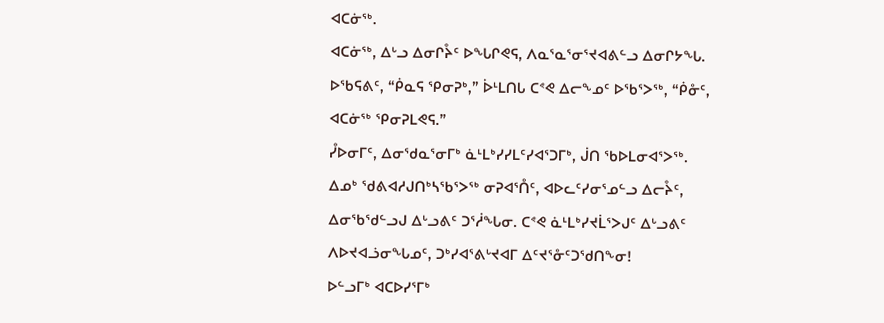ᐊᑕᓃᖅ.
ᐊᑕᓃᖅ, ᐃᒡᓗ ᐃᓂᒋᔧᑦ ᐅᖓᒋᕙᕋ, ᐱᓇᕐᓇᕐᓂᕐᔪᐊᕕᓪᓗ ᐃᓂᒋᔭᖓ.
ᐅᖃᕋᕕᑦ, “ᑮᓇᕋ ᕿᓂᕈᒃ,” ᐆᒻᒪᑎᒐ ᑕᕝᕙ ᐃᓕᖕᓄᑦ ᐅᖃᕐᐳᖅ, “ᑮᓁᑦ, ᐊᑕᓃᖅ ᕿᓂᕈᒪᕙᕋ.”
ᓮᐅᓂᒥᑦ, ᐃᓂᖁᓇᕐᓂᒥᒃ ᓈᒻᒪᒃᓯᓯᒪᑦᓯᐊᕐᑐᒥᒃ, ᒎᑎ ᖃᐅᒪᓂᐊᕐᐳᖅ.
ᐃᓄᒃ ᖁᕕᐊᓱᒍᑎᒃᓴᖃᕐᐳᖅ ᓂᕈᐊᕐᑍᑦ, ᐊᐅᓚᑦᓯᓂᕐᓄᓪᓗ ᐃᓕᔧᑦ, ᐃᓂᖃᖁᓪᓗᒍ ᐃᒡᓗᕕᑦ ᑐᕐᓲᖓᓂ. ᑕᕝᕙ ᓈᒻᒪᒃᓯᔪᒫᕐᐳᒍᑦ ᐃᒡᓗᕕᑦ ᐱᐅᔪᐊᓘᓂᖓᓄᑦ, ᑐᒃᓯᐊᕐᕕᒡᔪᐊᒥ ᐃᑦᔪᕐᓁᑦᑐᖁᑎᖕᓂ!
ᐅᓪᓗᒥᒃ ᐊᑕᐅᓯᕐᒥᒃ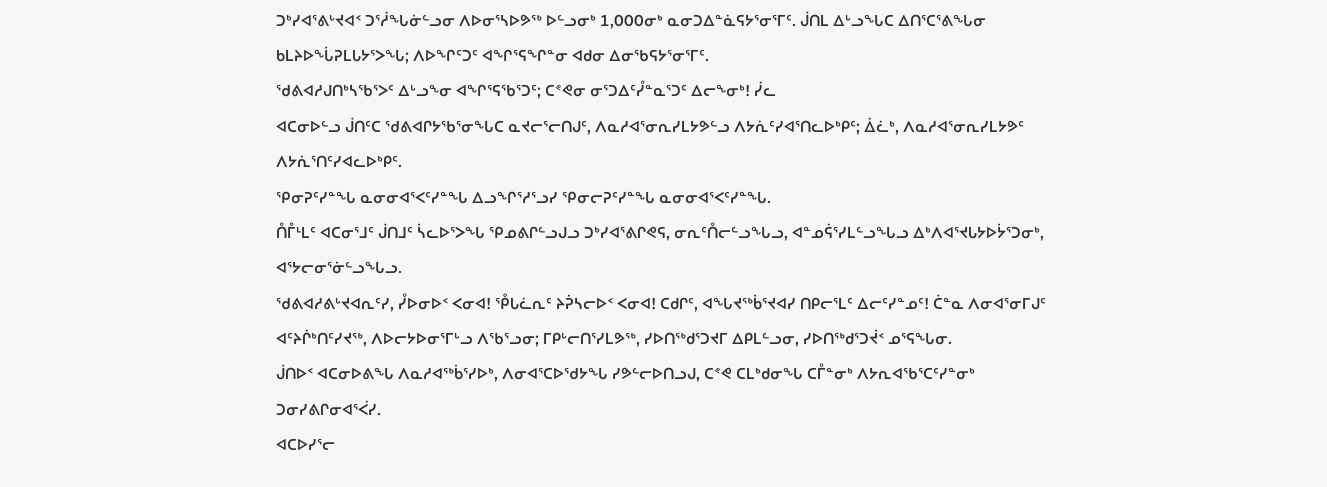ᑐᒃᓯᐊᕐᕕᒡᔪᐊᑉ ᑐᕐᓲᖓᓃᓪᓗᓂ ᐱᐅᓂᕐᓴᐅᕗᖅ ᐅᓪᓗᓂᒃ 1,000ᓂᒃ ᓇᓂᑐᐃᓐᓈᕋᔭᕐᓂᕐᒥᑦ. ᒎᑎᒪ ᐃᒡᓗᖓᑕ ᐃᑎᕐᑕᕐᕕᖓᓂ ᑲᒪᔨᐅᖔᕈᒪᒐᔭᕐᐳᖓ; ᐱᐅᖏᑦᑐᑦ ᐊᖏᕐᕋᖏᓐᓂ ᐊᑯᓂ ᐃᓂᖃᕋᔭᕐᓂᕐᒥᑦ.
ᖁᕕᐊᓱᒍᑎᒃᓴᖃᕐᐳᑦ ᐃᒡᓗᖕᓂ ᐊᖏᕐᕋᖃᕐᑐᑦ; ᑕᕝᕙᓂ ᓂᕐᑐᐃᑦᓮᓐᓇᕐᑐᑦ ᐃᓕᖕᓂᒃ! ᓰᓚ
ᐊᑕᓂᐅᓪᓗ ᒎᑎᑦᑕ ᖁᕕᐊᒋᔭᖃᕐᓂᖓᑕ ᓇᔪᓕᕐᓕᑎᒍᑦ, ᐱᓇᓱᐊᕐᓂᕆᓯᒪᔭᕗᓪᓗ ᐱᔭᕇᑦᓯᐊᕐᑎᓚᐅᒃᑭᑦ; ᐄᓛᒃ, ᐱᓇᓱᐊᕐᓂᕆᓯᒪᔭᕗᑦ ᐱᔭᕇᕐᑎᑦᓯᐊᓚᐅᒃᑭᑦ.
ᕿᓂᕈᑦᓯᓐᖓ ᓇᓂᓂᐊᕐᐸᑦᓯᓐᖓ ᐃᓗᖏᕐᓱᕐᓗᓯ ᕿᓂᓕᕈᑦᓯᓐᖓ ᓇᓂᓂᐊᕐᐸᑦᓯᓐᖓ.
ᑍᒤᒻᒪᑦ ᐊᑕᓂᕐᒧᑦ ᒎᑎᒧᑦ ᓵᓚᐅᕐᐳᖓ ᕿᓄᕕᒋᓪᓗᒍᓗ ᑐᒃᓯᐊᕐᕕᒋᕙᕋ, ᓂᕆᑦᑍᓕᓪᓗᖓᓗ, ᐊᓐᓄᕌᕐᓯᒪᓪᓗᖓᓗ ᐃᒃᐱᐊᕐᔪᒐᔭᐅᔮᕐᑐᓂᒃ, ᐊᕐᔭᓕᓂᕐᓃᓪᓗᖓᓗ.
ᖁᕕᐊᓱᕕᒡᔪᐊᕆᑦᓯ, ᓮᐅᓂᐅᑉ ᐸᓂᐊ! ᕾᒐᓛᕆᑦ ᔨᕉᓴᓕᐅᑉ ᐸᓂᐊ! ᑕᑯᒋᑦ, ᐊᖓᔪᖅᑳᕐᔪᐊᓯ ᑎᑭᓕᕐᒪᑦ ᐃᓕᑦᓯᓐᓄᑦ! ᑖᓐᓇ ᐱᓂᐊᕐᓂᒥᒍᑦ ᐊᑦᔨᒌᒃᑎᑦᓯᔪᖅ, ᐱᐅᓕᔭᐅᓂᕐᒥᒡᓗ ᐱᖃᕐᓗᓂ; ᒥᑭᒡᓕᑎᕐᓯᒪᕗᖅ, ᓯᐅᑎᖅᑯᕐᑐᔪᒥ ᐃᑭᒪᓪᓗᓂ, ᓯᐅᑎᖅᑯᕐᑐᔫᑉ ᓄᕐᕋᖓᓂ.
ᒎᑎᐅᑉ ᐊᑕᓂᐅᕕᖓ ᐱᓇᓱᐊᖅᑳᕐᓯᐅᒃ, ᐱᓂᐊᕐᑕᐅᖁᔭᖓ ᓯᕗᓪᓕᐅᑎᓗᒍ, ᑕᕝᕙ ᑕᒪᒃᑯᓂᖓ ᑕᒤᓐᓂᒃ ᐱᔭᕆᐊᖃᕐᑕᑦᓯᓐᓂᒃ ᑐᓂᓯᕕᒋᓂᐊᕐᐹᓯ.
ᐊᑕᐅᓯᕐᓕ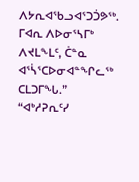ᐱᔭᕆᐊᖃᓗᐊᕐᑐᑑᕗᖅ. ᒥᐊᕆ ᐱᐅᓂᕐᓴᒥᒃ ᐱᔪᒪᖕᒪᑦ, ᑖᓐᓇ ᐊᕐᓵᕐᑕᐅᓂᐊᓐᖏᓚᖅ ᑕᒪᑐᒥᖓ.”
“ᐊᒃᓱᕈᕆᑦᓯ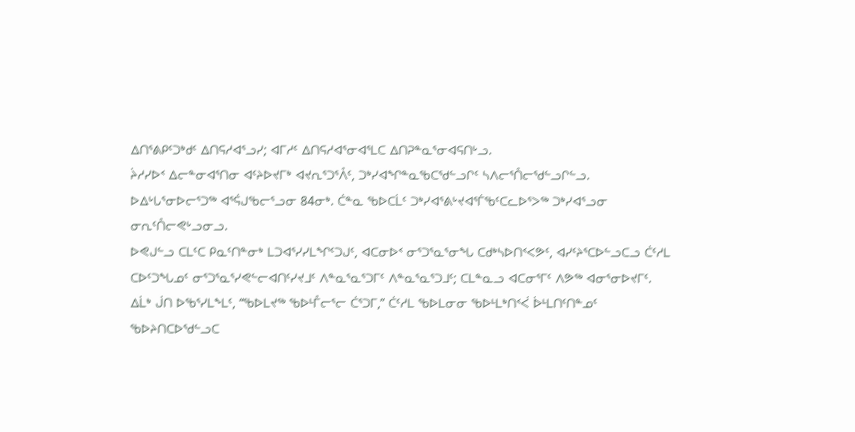ᐃᑎᕐᕕᑭᑦᑐᒃᑯᑦ ᐃᑎᕋᓱᐊᕐᓗᓯ; ᐊᒥᓱᑦ ᐃᑎᕋᓱᐊᕐᓂᐊᕐᒪᑕ ᐃᑎᕈᓐᓇᕐᓂᐊᕋᑎᒡᓗ.
ᔩᓱᓯᐅᑉ ᐃᓕᓐᓂᐊᕐᑎᓂ ᐊᑦᔨᐅᔪᒥᒃ ᐊᔪᕆᕐᑐᕐᐰᑦ, ᑐᒃᓯᐊᖏᓐᓇᖃᑕᖁᓪᓗᒋᑦ ᓴᐱᓕᕐᑍᓕᖁᓪᓗᒋᓪᓗ.
ᐅᐃᒡᒐᕐᓂᐅᓕᕐᑐᖅ ᐊᕐᕌᒍᖃᓕᕐᓗᓂ 84ᓂᒃ. ᑖᓐᓇ ᖃᐅᑕᒫᑦ ᑐᒃᓯᐊᕐᕕᒡᔪᐊᕐᒦᖃᑦᑕᓚᐅᕐᐳᖅ ᑐᒃᓯᐊᕐᓗᓂ ᓂᕆᑦᑍᓕᕙᒡᓗᓂᓗ.
ᐅᕙᒍᓪᓗ ᑕᒪᑦᑕ ᑭᓇᑦᑎᓐᓂᒃ ᒪᑐᐊᕐᓯᓯᒪᖏᑦᑐᒍᑦ, ᐊᑕᓂᐅᑉ ᓂᕐᑐᕐᓇᕐᓂᖓ ᑕᑯᒃᓴᐅᑎᑉᐸᕗᑦ, ᐊᓯᑦᔨᕐᑕᐅᓪᓗᑕᓗ ᑖᑦᓱᒪ ᑕᐅᑦᑐᖓᓄᑦ ᓂᕐᑐᕐᓇᕐᓯᕙᓪᓕᐊᑎᑦᓯᔪᒧᑦ ᐱᓐᓇᕐᓇᕐᑐᒥᑦ ᐱᓐᓇᕐᓇᕐᑐᒧᑦ; ᑕᒪᓐᓇᓗ ᐊᑕᓂᕐᒥᑦ ᐱᕗᖅ ᐊᓂᕐᓂᐅᔪᒥᑦ.
ᐃᒫᒃ ᒎᑎ ᐅᖃᕐᓯᒪᖕᒪᑦ, “ᖃᐅᒪᔪᖅ ᖃᐅᒻᒤᓕᕐᓕ ᑖᕐᑐᒥ,” ᑖᑦᓱᒪ ᖃᐅᒪᓂᓂ ᖃᐅᒻᒪᒃᑎᑉᐹ ᐆᒻᒪᑎᑦᑎᓐᓄᑦ ᖃᐅᔨᑎᑕᐅᖁᓪᓗᑕ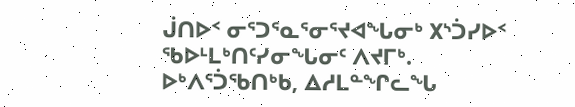ᒎᑎᐅᑉ ᓂᕐᑐᕐᓇᕐᓂᕐᔪᐊᖓᓂᒃ ᙭ᔅᑑᓯᐅᑉ ᖃᐅᒻᒪᒃᑎᑦᓯᓂᖓᓂᑦ ᐱᔪᒥᒃ.
ᐅᒃᐱᕐᑑᖃᑎᒃᑲ, ᐃᓱᒪᓐᖏᓚᖓ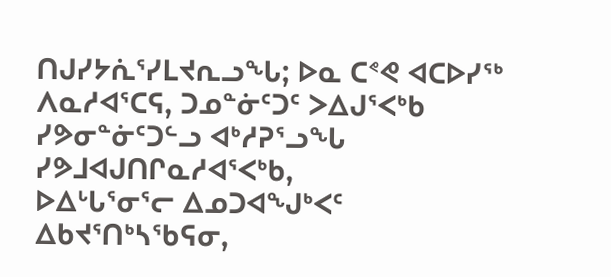ᑎᒍᓯᔭᕇᕐᓯᒪᔪᕆᓗᖓ; ᐅᓇ ᑕᕝᕙ ᐊᑕᐅᓯᖅ ᐱᓇᓱᐊᕐᑕᕋ, ᑐᓄᓐᓃᑦᑐᑦ ᐳᐃᒍᕐᐸᒃᑲ ᓯᕗᓂᓐᓃᑦᑐᓪᓗ ᐊᒃᓱᕈᕐᓗᖓ ᓯᕗᒧᐊᒍᑎᒋᓇᓱᐊᕐᐸᒃᑲ,
ᐅᐃᒡᒐᕐᓂᕐᓕ ᐃᓄᑐᐊᖑᒃᐸᑦ ᐃᑲᔪᕐᑎᒃᓴᖃᕋᓂ,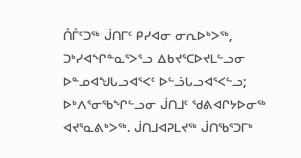ᑍᒤᑦᑐᖅ ᒎᑎᒥᑦ ᑭᓯᐊᓂ ᓂᕆᐅᒃᐳᖅ, ᑐᒃᓯᐊᖏᓐᓇᕐᐳᕐᓗ ᐃᑲᔪᕐᑕᐅᔪᒪᓪᓗᓂ ᐅᓐᓄᐊᖑᒐᓗᐊᕐᐸᑦ ᐅᓪᓘᒐᓗᐊᕐᐸᓪᓗ;
ᐅᒃᐱᕐᓂᖃᖏᓪᓗᓂ ᒎᑎᒧᑦ ᖁᕕᐊᒋᔭᐅᓂᖅ ᐊᔪᕐᓇᕕᒃᐳᖅ. ᒎᑎᒧᐊᕈᒪᔪᖅ ᒎᑎᖃᕐᑐᒥᒃ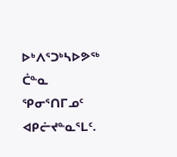ᐅᒃᐱᕐᑐᒃᓴᐅᕗᖅ ᑖᓐᓇ ᕿᓂᕐᑎᒥᓄᑦ ᐊᑭᓖᔪᓐᓇᕐᒪᑦ.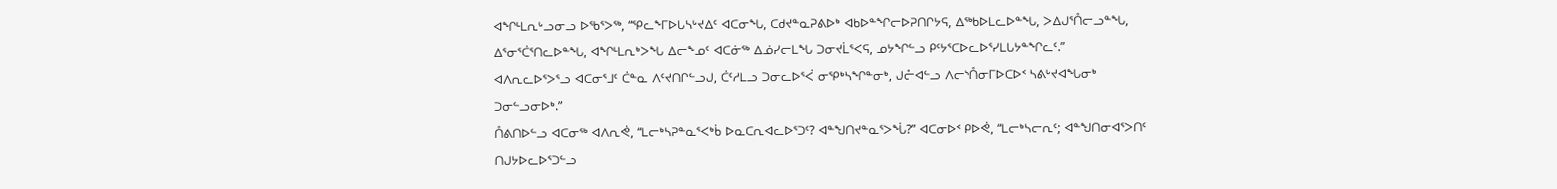ᐊᖏᒻᒪᕆᒡᓗᓂᓗ ᐅᖃᕐᐳᖅ, “ᕿᓚᖕᒥᐅᒐᓴᒡᔪᐃᑦ ᐊᑕᓂᖓ, ᑕᑯᔪᓐᓇᕈᕕᐅᒃ ᐊᑲᐅᓐᖏᓕᐅᕈᑎᒋᔭᕋ, ᐃᖅᑲᐅᒪᓚᐅᓐᖓ, ᐳᐃᒍᕐᑍᓕᓗᓐᖓ, ᐃᕐᓂᕐᑖᕐᑎᓚᐅᓐᖓ, ᐊᖏᒻᒪᕆᒃᐳᖓ ᐃᓕᖕᓄᑦ ᐊᑕᓃᖅ ᐃᓅᓯᓕᒪᖓ ᑐᓂᔪᒫᕐᐸᕋ, ᓄᔭᖏᓪᓗ ᑭᑦᔭᕐᑕᐅᓚᐅᕐᓯᒪᒐᔭᓐᖏᓚᑦ.”
ᐊᐱᕆᓚᐅᕐᐳᕐᓗ ᐊᑕᓂᕐᒧᑦ ᑖᓐᓇ ᐱᑦᔪᑎᒋᓪᓗᒍ, ᑖᑦᓱᒪᓗ ᑐᓂᓚᐅᕐᐹ ᓂᕿᒃᓴᖏᓐᓂᒃ, ᒍᓔᐊᓪᓗ ᐱᓕᔅᑍᓂᒥᐅᑕᐅᑉ ᓴᕕᒡᔪᐊᖓᓂᒃ ᑐᓂᓪᓗᓂᐅᒃ.”
ᑍᕕᑎᐅᓪᓗ ᐊᑕᓂᖅ ᐊᐱᕆᕚ, “ᒪᓕᒃᓴᕈᓐᓇᕐᐸᒃᑳ ᐅᓇᑕᕆᐊᓚᐅᕐᑐᑦ? ᐊᓐᖑᑎᔪᓐᓇᕐᐳᖔ?” ᐊᑕᓂᐅᑉ ᑭᐅᕚ, “ᒪᓕᒃᓴᓕᕆᑦ; ᐊᓐᖑᑎᓂᐊᕐᐳᑎᑦ ᑎᒍᔭᐅᓚᐅᕐᑐᓪᓗ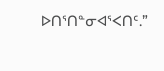ᐅᑎᕐᑎᓐᓂᐊᕐᐸᑎᑦ.”